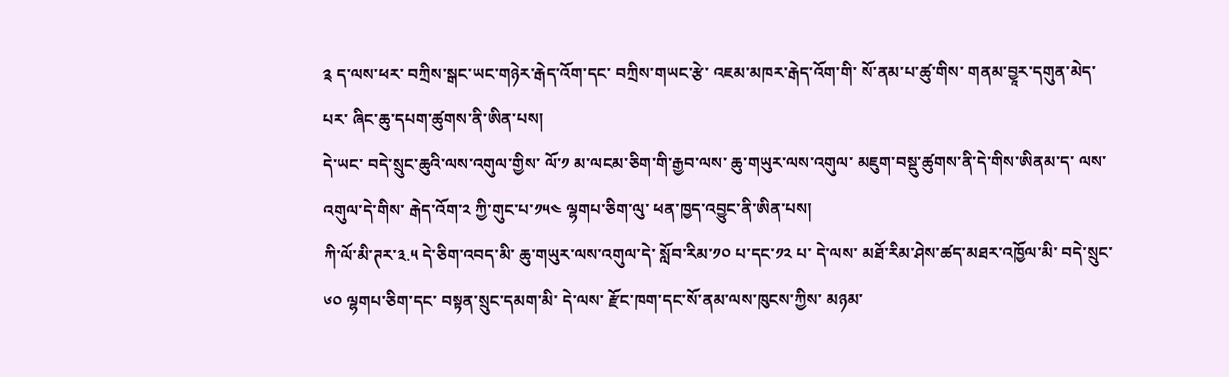༉ ད་ལས་ཕར་ བཀྲིས་སྒང་ཡང་གཉེར་རྒེད་འོག་དང་ བཀྲིས་གཡང་རྩེ་ འཇམ་མཁར་རྒེད་འོག་གི་ སོ་ནམ་པ་ཚུ་གིས་ གནམ་བྱཱར་དགུན་མེད་པར་ ཞིང་ཆུ་དཔག་ཚུགས་ནི་ཨིན་པས།
དེ་ཡང་ བདེ་སྲུང་ཆུའི་ལས་འགུལ་གྱིས་ ལོ་༡ མ་ལངམ་ཅིག་གི་རྒྱབ་ལས་ ཆུ་གཡུར་ལས་འགུལ་ མཇུག་བསྡུ་ཚུགས་ནི་དེ་གིས་ཨིནམ་ད་ ལས་འགུལ་དེ་གིས་ རྒེད་འོག་༢ ཀྱི་གུང་པ་༡༥༤ ལྷགཔ་ཅིག་ལུ་ ཕན་ཁྱད་འབྱུང་ནི་ཨིན་པས།
ཀི་ལོ་མི་ཊར་༣.༥ དེ་ཅིག་འབད་མི་ ཆུ་གཡུར་ལས་འགུལ་དེ་ སློབ་རིམ་༡༠ པ་དང་༡༢ པ་ དེ་ལས་ མཐོ་རིམ་ཤེས་ཚད་མཐར་འཁྱོལ་མི་ བདེ་སྲུང་༦༠ ལྷགཔ་ཅིག་དང་ བསྟན་སྲུང་དམག་མི་ དེ་ལས་ རྫོང་ཁག་དང་སོ་ནམ་ལས་ཁུངས་ཀྱིས་ མཉམ་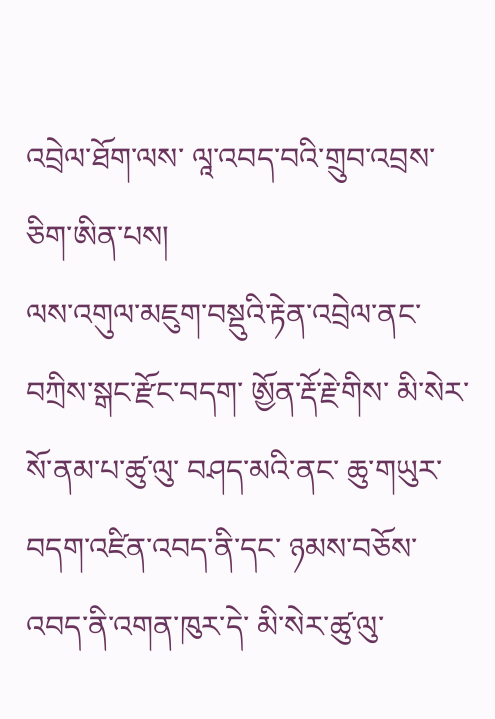འབྲེལ་ཐོག་ལས་ ལཱ་འབད་བའི་གྲུབ་འབྲས་ཅིག་ཨིན་པས།
ལས་འགུལ་མཇུག་བསྡུའི་རྟེན་འབྲེལ་ནང་ བཀྲིས་སྒང་རྫོང་བདག་ ཨྱོན་རྡོ་རྗེ་གིས་ མི་སེར་སོ་ནམ་པ་ཚུ་ལུ་ བཤད་མའི་ནང་ ཆུ་གཡུར་བདག་འཛིན་འབད་ནི་དང་ ཉམས་བཅོས་འབད་ནི་འགན་ཁུར་དེ་ མི་སེར་ཚུ་ལུ་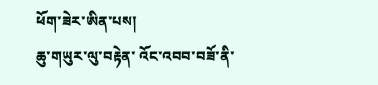ཕོག་ཟེར་ཨིན་པས།
ཆུ་གཡུར་ལུ་བརྟེན་ འོང་འབབ་བཟོ་ནི་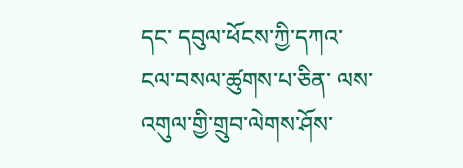དང་ དབུལ་ཕོངས་ཀྱི་དཀའ་ངལ་བསལ་ཚུགས་པ་ཅིན་ ལས་འགུལ་གྱི་གྲུབ་ལེགས་ཤོས་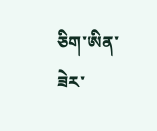ཅིག་ཨིན་ཟེར་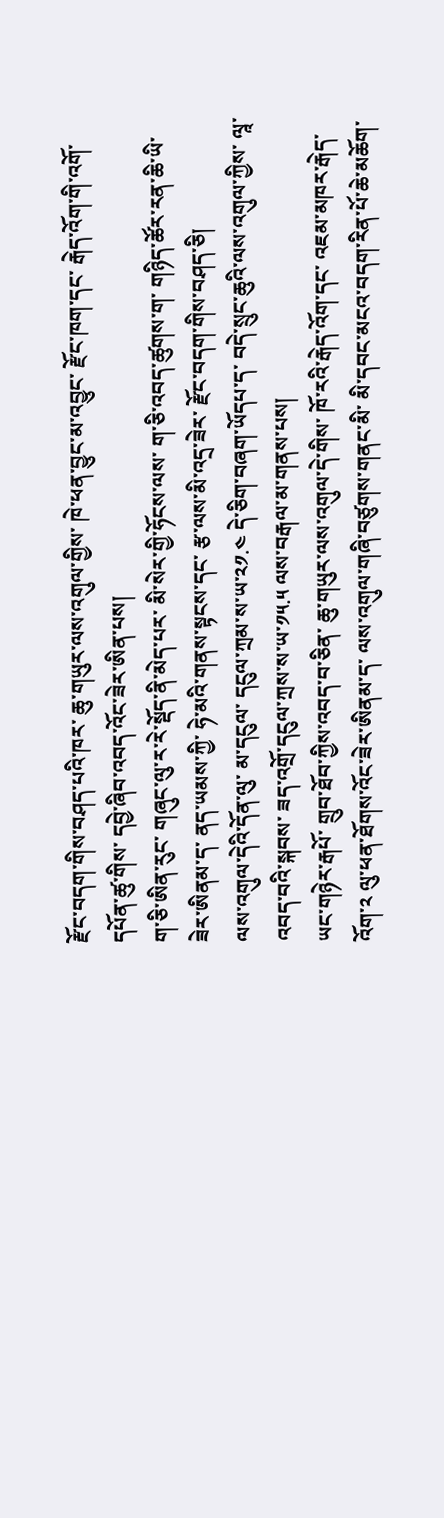རྫོང་བདག་གིས་བཤད་པའི་ཁར་ ཆུ་གཡུར་ལས་འགུལ་གྱིས་ ཁེ་ཕན་བྱུང་མ་འབྱུང་ རྫོང་ཁག་དང་ རྒེད་འོག་གི་འགོ་དཔོན་ཚུ་གིས་ དབྱེ་ཞིབ་འབད་འོང་ཟེར་ཨིན་པས།
ག་ཅི་ཨིན་རུང་ གཞུང་ལུ་ར་རེ་སྡོད་ནི་མེད་པར་ མི་སེར་གྱི་ཧོངས་ལས་ ག་ཅི་འབད་ཚུགས་ག་ གཉིད་ཚོར་རན་ཆི་ཡི་ཟེར་ཨིནམ་ད་ ནད་ཡམས་ཀྱི་ ཧེ་མའི་གནས་སྟངས་དང་ རྩ་ལས་མི་འདྲ་ཟེར་ རྫོང་བདག་གིས་བཤད་ཅི།
ལས་འགུལ་དེའི་དོན་ལུ་ མ་དངུལ་ དངུལ་ཀྲམ་ས་ཡ་༢༡.༤ དེ་ཅིག་བཞག་ཡོདཔ་ད་ བདེ་སྲུང་ཆུའི་ལས་འགུལ་ཀྱིས་ ལཱ་འབད་བའི་སྐབས་ ཟད་འགྲོ་དངུལ་ཀྲས་ས་ཡ་༡༥.༥ ལས་བརྒལ་མ་གནས་པས།
ཡང་གཉེར་རྒཔོ་ གྲུབ་ཐོབ་ཀྱིས་འབད་བ་ཅིན་ ཆུ་གཡུར་ལས་འགུལ་དེ་གིས་ ཁོ་རའི་རྒེད་འོག་དང་ འཇམ་མཁར་རྒེད་འོག་༢ ལུ་ཕན་ཐོགས་འོང་ཟེར་ཨིནམ་ད་ ལས་འགུལ་གཞི་བཙུགས་གནང་མི་ མི་དབང་མངའ་བདག་རིན་པོ་ཆེ་མཆོག་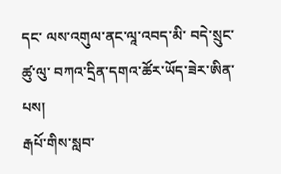དང་ ལས་འགུལ་ནང་ལཱ་འབད་མི་ བདེ་སྲུང་ཚུ་ལུ་ བཀའ་དྲིན་དགའ་ཚོར་ཡོད་ཟེར་ཨིན་པས།
རྒཔོ་གིས་སླབ་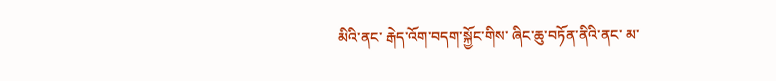མིའི་ནང་ རྒེད་འོག་བདག་སྐྱོང་གིས་ ཞིང་ཆུ་བཏོན་ནིའི་ནང་ མ་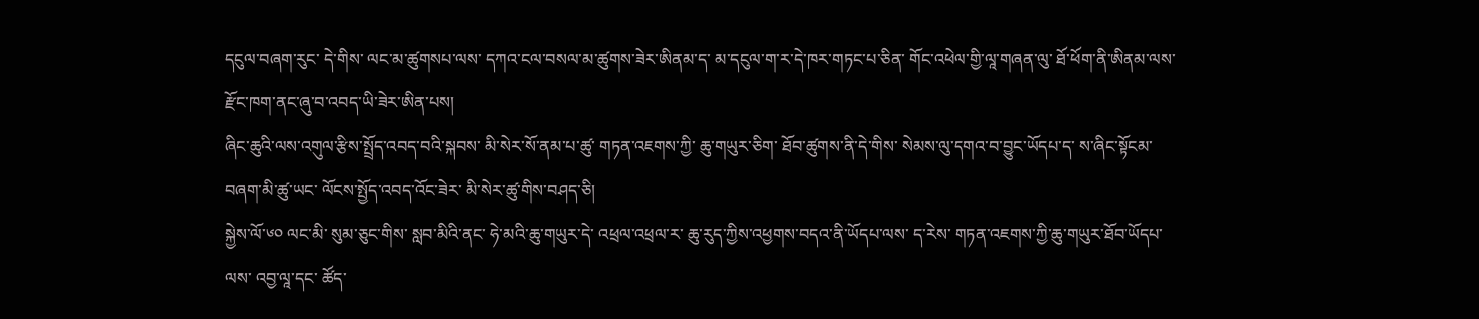དངུལ་བཞག་རུང་ དེ་གིས་ ལང་མ་ཚུགསཔ་ལས་ དཀའ་ངལ་བསལ་མ་ཚུགས་ཟེར་ཨིནམ་ད་ མ་དངུལ་ག་ར་དེ་ཁར་གཏང་པ་ཅིན་ གོང་འཕེལ་གྱི་ལཱ་གཞན་ལུ་ ཐོ་ཕོག་ནི་ཨིནམ་ལས་ རྫོང་ཁག་ནང་ཞུ་བ་འབད་ཡི་ཟེར་ཨིན་པས།
ཞིང་ཆུའི་ལས་འགུལ་རྩིས་སྤྲོད་འབད་བའི་སྐབས་ མི་སེར་སོ་ནམ་པ་ཚུ་ གཏན་འཇགས་ཀྱི་ ཆུ་གཡུར་ཅིག་ ཐོབ་ཚུགས་ནི་དེ་གིས་ སེམས་ལུ་དགའ་བ་བྱུང་ཡོདཔ་ད་ ས་ཞིང་སྟོངམ་བཞག་མི་ཚུ་ཡང་ ལོངས་སྤྱོད་འབད་འོང་ཟེར་ མི་སེར་ཚུ་གིས་བཤད་ཅི།
སྐྱེས་ལོ་༦༠ ལང་མི་ སུམ་ཅུང་གིས་ སླབ་མིའི་ནང་ ཧེ་མའི་ཆུ་གཡུར་དེ་ འཕྲལ་འཕྲལ་ར་ ཆུ་རུད་ཀྱིས་འཕྱགས་བདའ་ནི་ཡོདཔ་ལས་ ད་རེས་ གཏན་འཇགས་ཀྱི་ཆུ་གཡུར་ཐོབ་ཡོདཔ་ལས་ འབྱ་ལཱ་དང་ ཚོད་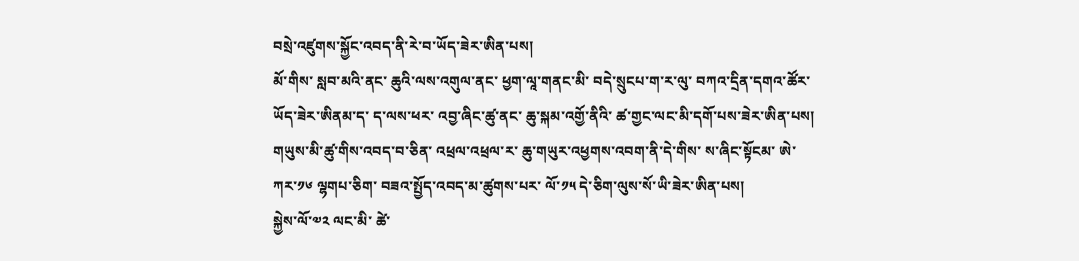བསྲེ་འཛུགས་སྐྱོང་འབད་ནི་རེ་བ་ཡོད་ཟེར་ཨིན་པས།
མོ་གིས་ སླབ་མའི་ནང་ ཆུའི་ལས་འགུལ་ནང་ ཕྱག་ལཱ་གནང་མི་ བདེ་སྲུངཔ་ག་ར་ལུ་ བཀའ་དྲིན་དགའ་ཚོར་ཡོད་ཟེར་ཨིནམ་ད་ ད་ལས་ཕར་ འབྱ་ཞིང་ཚུ་ནང་ ཆུ་སྐམ་འགྱོ་ནིའི་ ཚ་གྱང་ལང་མི་དགོ་པས་ཟེར་ཨིན་པས།
གཡུས་མི་ཚུ་གིས་འབད་བ་ཅིན་ འཕྲལ་འཕྲལ་ར་ ཆུ་གཡུར་འཕྱགས་འབག་ནི་དེ་གིས་ ས་ཞིང་སྟོངམ་ ཨེ་ཀར་༡༦ ལྷགཔ་ཅིག་ བཟའ་སྤྱོད་འབད་མ་ཚུགས་པར་ ལོ་༡༥ དེ་ཅིག་ལུས་སོ་ཡི་ཟེར་ཨིན་པས།
སྐྱེས་ལོ་༧༢ ལང་མི་ ཚེ་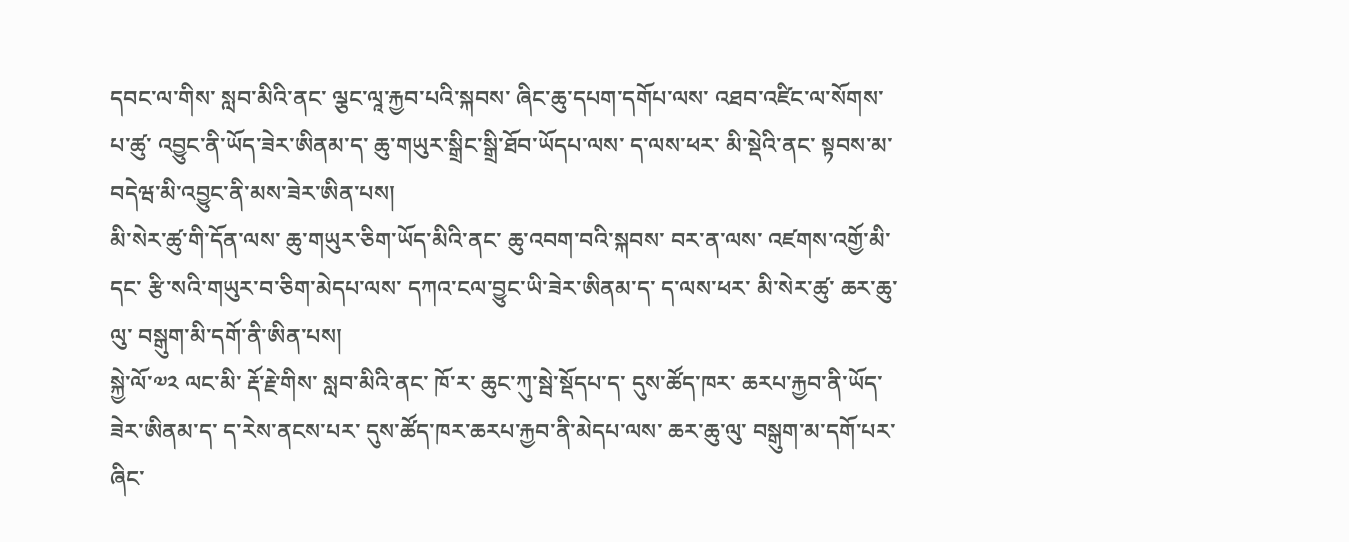དབང་ལ་གིས་ སླབ་མིའི་ནང་ ལྕང་ལཱ་རྐྱབ་པའི་སྐབས་ ཞིང་ཆུ་དཔག་དགོཔ་ལས་ འཐབ་འཛིང་ལ་སོགས་པ་ཚུ་ འབྱུང་ནི་ཡོད་ཟེར་ཨིནམ་ད་ ཆུ་གཡུར་སྒྲིང་སྒྲི་ཐོབ་ཡོདཔ་ལས་ ད་ལས་ཕར་ མི་སྡེའི་ནང་ སྟབས་མ་བདེཝ་མི་འབྱུང་ནི་མས་ཟེར་ཨིན་པས།
མི་སེར་ཚུ་གི་དོན་ལས་ ཆུ་གཡུར་ཅིག་ཡོད་མིའི་ནང་ ཆུ་འབག་བའི་སྐབས་ བར་ན་ལས་ འཛགས་འགྱོ་མི་དང་ རྩི་སའི་གཡུར་བ་ཅིག་མེདཔ་ལས་ དཀའ་ངལ་བྱུང་ཡི་ཟེར་ཨིནམ་ད་ ད་ལས་ཕར་ མི་སེར་ཚུ་ ཆར་ཆུ་ལུ་ བསྒུག་མི་དགོ་ནི་ཨིན་པས།
སྐྱེ་ལོ་༧༢ ལང་མི་ རྡོ་རྗེ་གིས་ སླབ་མིའི་ནང་ ཁོ་ར་ ཆུང་ཀུ་སྦེ་སྡོདཔ་ད་ དུས་ཚོད་ཁར་ ཆརཔ་རྐྱབ་ནི་ཡོད་ཟེར་ཨིནམ་ད་ ད་རེས་ནངས་པར་ དུས་ཚོད་ཁར་ཆརཔ་རྐྱབ་ནི་མེདཔ་ལས་ ཆར་ཆུ་ལུ་ བསྒུག་མ་དགོ་པར་ ཞིང་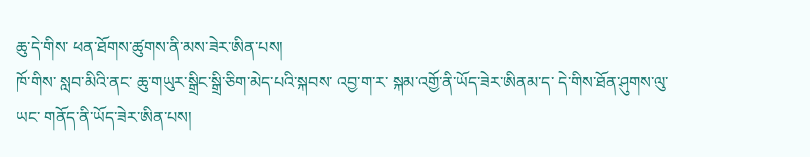ཆུ་དེ་གིས་ ཕན་ཐོགས་ཚུགས་ནི་མས་ཟེར་ཨིན་པས།
ཁོ་གིས་ སླབ་མིའི་ནང་ ཆུ་གཡུར་སྒྲིང་སྒྲི་ཅིག་མེད་པའི་སྐབས་ འབྱ་ག་ར་ སྐམ་འགྱོ་ནི་ཡོད་ཟེར་ཨིནམ་ད་ དེ་གིས་ཐོན་ཤུགས་ལུ་ཡང་ གནོད་ནི་ཡོད་ཟེར་ཨིན་པས།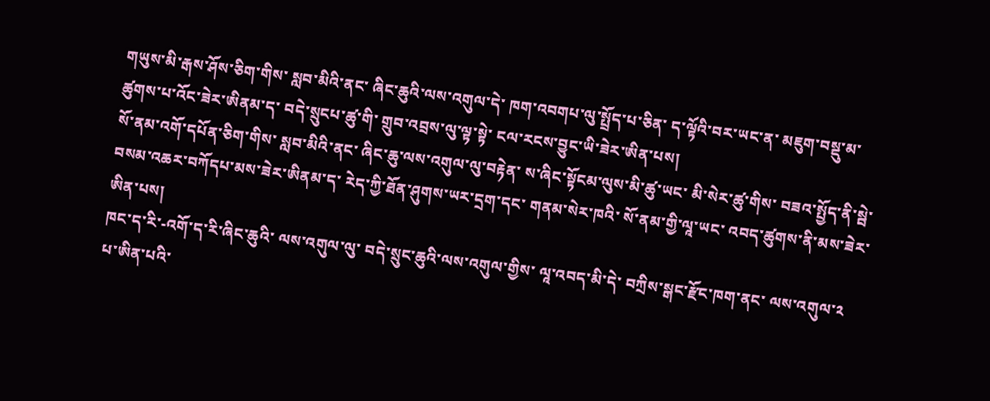གཡུས་མི་རྒས་ཤོས་ཅིག་གིས་ སླབ་མིའི་ནང་ ཞིང་ཆུའི་ལས་འགུལ་དེ་ ཁག་འབགཔ་ལུ་སྤྲོད་པ་ཅིན་ ད་ལྟོའི་བར་ཡང་ན་ མཇུག་བསྡུ་མ་ཚུགས་པ་འོང་ཟེར་ཨིནམ་ད་ བདེ་སྲུངཔ་ཚུ་གི་ གྲུབ་འབྲས་ལུ་ལྟ་སྟེ་ ངལ་རངས་བྱུང་ཡི་ཟེར་ཨིན་པས།
སོ་ནམ་འགོ་དཔོན་ཅིག་གིས་ སླབ་མིའི་ནང་ ཞིང་ཆུ་ལས་འགུལ་ལུ་བརྟེན་ ས་ཞིང་སྟོངམ་ལུས་མི་ཚུ་ཡང་ མི་སེར་ཚུ་གིས་ བཟའ་སྤྱོད་ནི་སྦེ་ བསམ་འཆར་བཀོདཔ་མས་ཟེར་ཨིནམ་ད་ རེད་ཀྱི་ཐོན་ཤུགས་ཡར་དྲག་དང་ གནམ་སེར་ཁའི་ སོ་ནམ་གྱི་ལཱ་ཡང་ འབད་ཚུགས་ནི་མས་ཟེར་ཨིན་པས།
ཁང་ད་རི་-འགོ་ད་རི་ཞིང་ཆུའི་ ལས་འགུལ་ལུ་ བདེ་སྲུང་ཆུའི་ལས་འགུལ་གྱིས་ ལཱ་འབད་མི་དེ་ བཀྲིས་སྒང་རྫོང་ཁག་ནང་ ལས་འགུལ་༢ པ་ཨིན་པའི་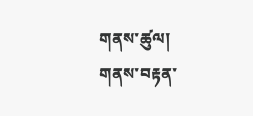གནས་ཚུལ།
གནས་བརྟན་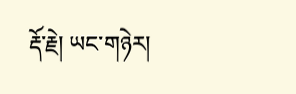རྡོ་རྗེ། ཡང་གཉེར།